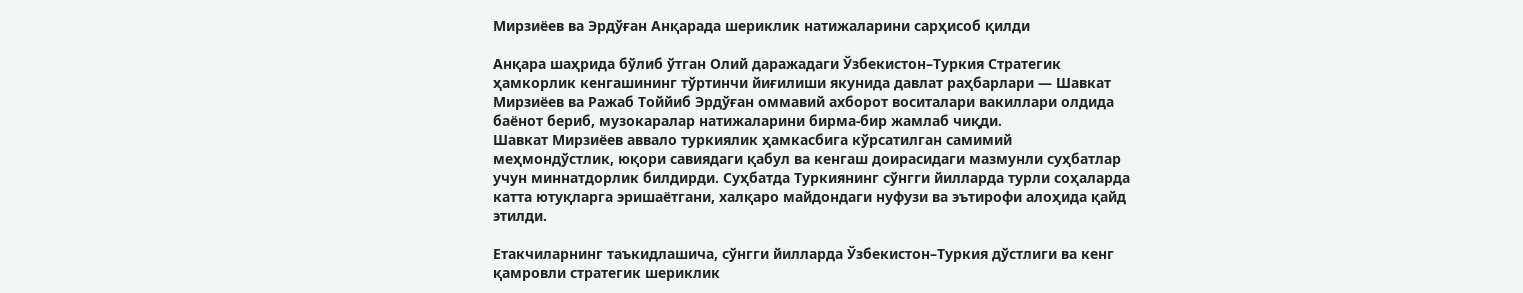Мирзиёев ва Эрдўған Анқарада шериклик натижаларини сарҳисоб қилди

Анқара шаҳрида бўлиб ўтган Олий даражадаги Ўзбекистон–Туркия Стратегик ҳамкорлик кенгашининг тўртинчи йиғилиши якунида давлат раҳбарлари — Шавкат Мирзиёев ва Ражаб Тоййиб Эрдўған оммавий ахборот воситалари вакиллари олдида баёнот бериб, музокаралар натижаларини бирма-бир жамлаб чиқди.
Шавкат Мирзиёев аввало туркиялик ҳамкасбига кўрсатилган самимий меҳмондўстлик, юқори савиядаги қабул ва кенгаш доирасидаги мазмунли суҳбатлар учун миннатдорлик билдирди. Суҳбатда Туркиянинг сўнгги йилларда турли соҳаларда катта ютуқларга эришаётгани, халқаро майдондаги нуфузи ва эътирофи алоҳида қайд этилди.

Етакчиларнинг таъкидлашича, сўнгги йилларда Ўзбекистон–Туркия дўстлиги ва кенг қамровли стратегик шериклик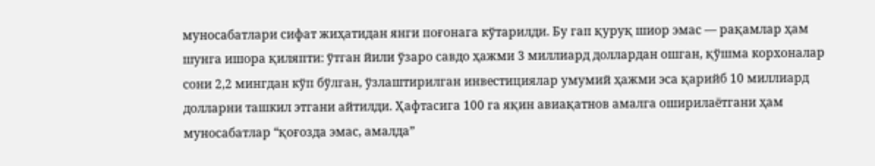муносабатлари сифат жиҳатидан янги поғонага кўтарилди. Бу гап қуруқ шиор эмас — рақамлар ҳам шунга ишора қиляпти: ўтган йили ўзаро савдо ҳажми 3 миллиард доллардан ошган, қўшма корхоналар сони 2,2 мингдан кўп бўлган, ўзлаштирилган инвестициялар умумий ҳажми эса қарийб 10 миллиард долларни ташкил этгани айтилди. Ҳафтасига 100 га яқин авиақатнов амалга оширилаётгани ҳам муносабатлар “қоғозда эмас, амалда”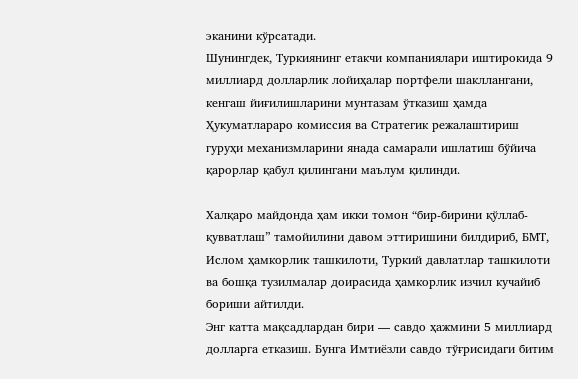эканини кўрсатади.
Шунингдек, Туркиянинг етакчи компаниялари иштирокида 9 миллиард долларлик лойиҳалар портфели шакллангани, кенгаш йиғилишларини мунтазам ўтказиш ҳамда Ҳукуматлараро комиссия ва Стратегик режалаштириш гуруҳи механизмларини янада самарали ишлатиш бўйича қарорлар қабул қилингани маълум қилинди.

Халқаро майдонда ҳам икки томон “бир-бирини қўллаб-қувватлаш” тамойилини давом эттиришини билдириб, БМТ, Ислом ҳамкорлик ташкилоти, Туркий давлатлар ташкилоти ва бошқа тузилмалар доирасида ҳамкорлик изчил кучайиб бориши айтилди.
Энг катта мақсадлардан бири — савдо ҳажмини 5 миллиард долларга етказиш. Бунга Имтиёзли савдо тўғрисидаги битим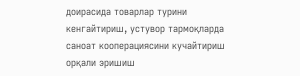доирасида товарлар турини кенгайтириш, устувор тармоқларда саноат кооперациясини кучайтириш орқали эришиш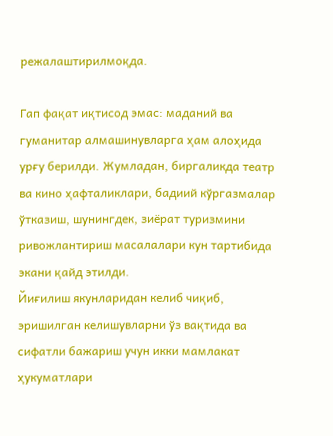режалаштирилмоқда.

Гап фақат иқтисод эмас: маданий ва гуманитар алмашинувларга ҳам алоҳида урғу берилди. Жумладан, биргаликда театр ва кино ҳафталиклари, бадиий кўргазмалар ўтказиш, шунингдек, зиёрат туризмини ривожлантириш масалалари кун тартибида экани қайд этилди.
Йиғилиш якунларидан келиб чиқиб, эришилган келишувларни ўз вақтида ва сифатли бажариш учун икки мамлакат ҳукуматлари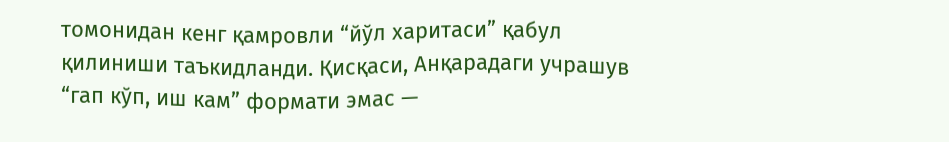томонидан кенг қамровли “йўл харитаси” қабул қилиниши таъкидланди. Қисқаси, Анқарадаги учрашув “гап кўп, иш кам” формати эмас —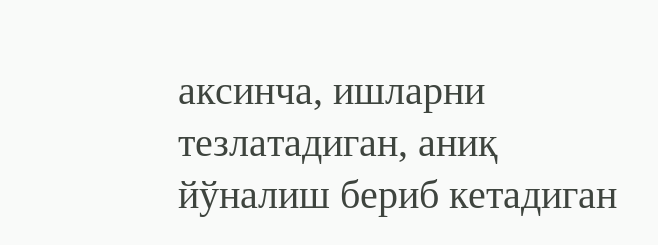аксинча, ишларни тезлатадиган, аниқ йўналиш бериб кетадиган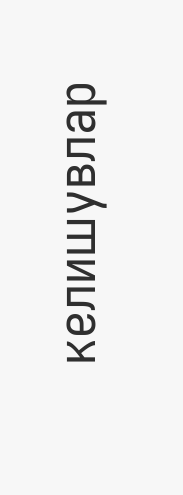келишувлар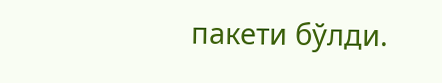пакети бўлди.